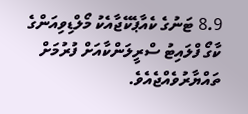8.9 ޓަނުގެ ކެއާޕެކޭޖާއެކު މޯލްޑިވިއަންގެ ކާގޯ ފްލައިޓު ސްރީލަންކާއަށް ފުރުމަށް ތައްޔާރުވެއްޖެއެވެ.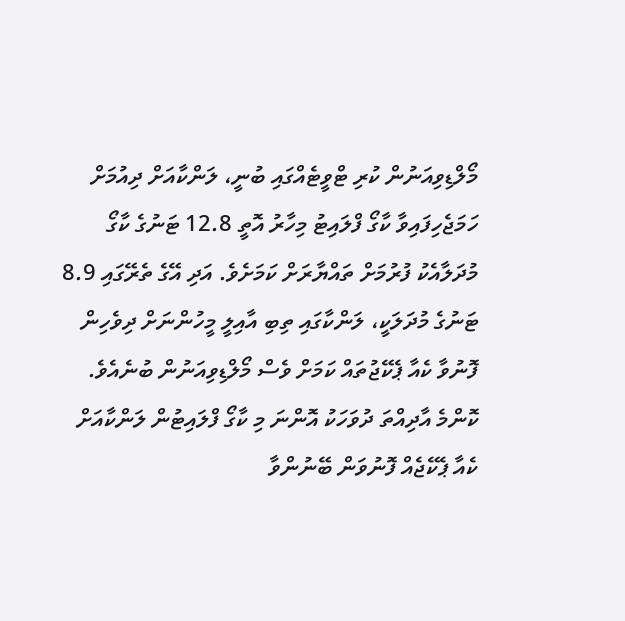މޯލްޑިވިއަނުން ކުރި ޓްވީޓެއްގައި ބުނީ، ލަންކާއަށް ދިއުމަށް ހަމަޖެހިފައިވާ ކާގޯ ފްލައިޓު މިހާރު އޮތީ 12.8 ޓަނުގެ ކާގޯ މުދަލާއެކު ފުރުމަށް ތައްޔާރަށް ކަމަށެވެ. އަދި އޭގެ ތެރޭގައި 8.9 ޓަނުގެ މުދަލަކީ، ލަންކާގައި ތިބި އާއިލީ މީހުންނަށް ދިވެހިން ފޮނުވާ ކެއާ ޕެކޭޖުތައް ކަމަށް ވެސް މޯލްޑިވިއަނުން ބުނެއެވެ.
ކޮންމެ އާދިއްތަ ދުވަހަކު އޮންނަ މި ކާގޯ ފްލައިޓުން ލަންކާއަށް ކެއާ ޕެކޭޖެއް ފޮނުވަން ބޭނުންވާ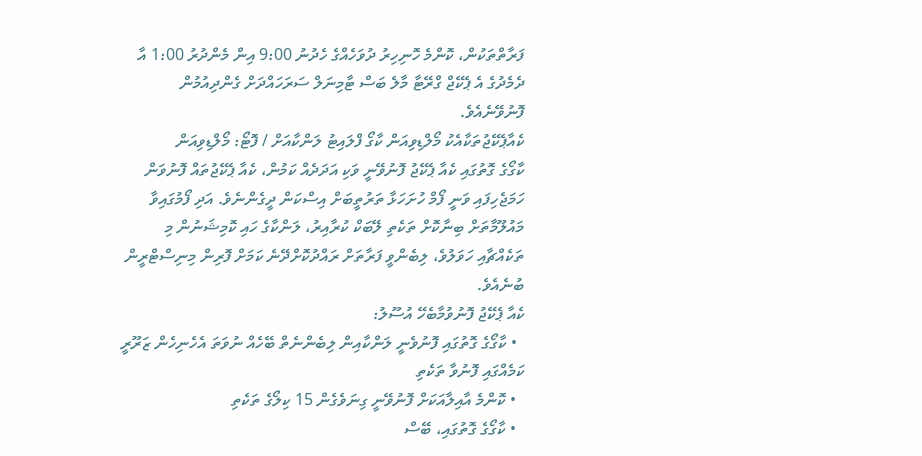ފަރާތްތަކުން، ކޮންމެ ހޮނިހިރު ދުވަހެއްގެ ހެދުނު 9:00 އިން މެންދުރު 1:00 އާ ދެމެދުގެ އެ ޕެކޭޖް ގްރޭޓާ މާލެ ބަސް ޓާމިނަލް ސަރަހައްދަށް ގެންދިއުމުން ފޮނުވޭނެއެވެ.
ކެއާޕެކޭޖުތަކާއެކު މޯލްޑިވިއަން ކާގޯ ފްލައިޓު ލަންކާއަށް / ފޮޓޯ: މޯލްޑިވިއަން
ކާގޯގެ ގޮތުގައި ކެއާ ޕެކޭޖު ފޮނުވޭނީ ވަކި އަދަދެއް ކަމުން، ކެއާ ޕެކޭޖުތައް ފޮނުވަން ހަމަޖެހިފައި ވަނީ ފޯމް ހުށަހަޅާ ތަރުތީބަށް އިސްކަން ދީގެންނެވެ. އަދި ފޯމުގައިވާ މައުލޫމާތަށް ބިނާކޮށް ތަކެތި ލޭބަކް ކުރާއިރު، ލަންކާގެ ހައި ކޮމިޝަނުން މި ތަކެއްޗާއި ހަވަލުވެ، ލިބެންވީ ފަރާތަށް ރައްދުކޮށްދޭނެ ކަމަށް ފޮރިން މިނިސްޓްރީން ބުނެއެވެ.
ކެއާ ޕެކޭޖު ފޮނުވުމާބެހޭ އުސޫލު:
  • ކާގޯގެ ގޮތުގައި ފޮނުވެނީ ލަންކާއިން ލިބެންނެތް ބޭހެއް ނުވަތަ އެހެނިހެން ޒަރޫރީ ކަމެއްގައި ފޮނުވާ ތަކެތި
  • ކޮންމެ އާއިލާއަކަށް ފޮނުވޭނީ ގިނަވެގެން 15 ކިލޯގެ ތަކެތި
  • ކާގޯގެ ގޮތުގައި، ބޭސް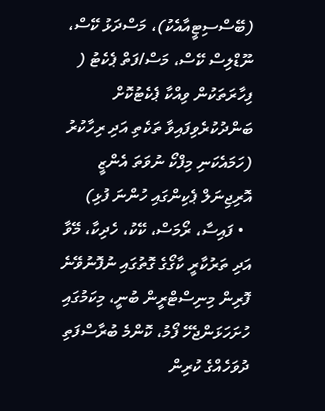(ބޭސްސިޓީއާއެކު)، މަސްދަޅު ކޭސް، ނޫޑްލިސް ކޭސް، މަސް/ފަތް ޕެކެޓު ( ފިހާރަތަކުން ވިއްކާ ޕެކެޓުކޮށް ބަންދުކުރެވިފައިވާ ތަކެތި އަދި ރިހާކުރު (ހަމައެކަނި މިފްކޯ ނުވަތަ އެންޒީ އޮރިޖިނަލް ޕެކިންގައި ހުންނަ ފުޅި)
  • ފައިސާ، ރޯމަސް، ކޭކު، ހެދިކާ، މޭވާ އަދި ތަރުކާރީ ކާގޯގެ ގޮތުގައި ނުފޮނުވޭނެ
ފޮރިން މިނިސްޓްރީން ބުނީ، މިކަމުގައި ހުށަހަޅަންޖެހޭ ފޯމު، ކޮންމެ ބުރާސްފަތި ދުވަހެއްގެ ކުރިން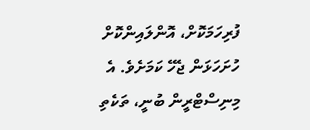ފުރިހަމަކޮށް، އޮންލައިންކޮށް ހުށަހަޅަން ޖެހޭ ކަމަށެވެ. އެ މިނިސްޓްރީން ބުނީ، ތަކެތި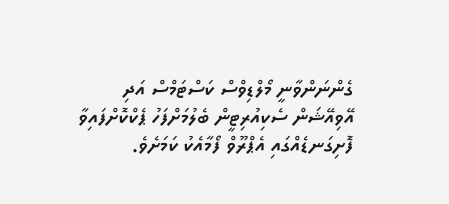ގެންނަންވާނީ މޯލްޑިވްސް ކަސްޓަމްސް އަދި އޭވިއޭޝަން ސެކިއުރިޓީން ބެލުމަށްފަހު ޕެކްކޮށްފައިވާ ފޮށިގަނޑެއްގައި އެޕްރޫވް ފޯމާއެކު ކަމަށެވެ.